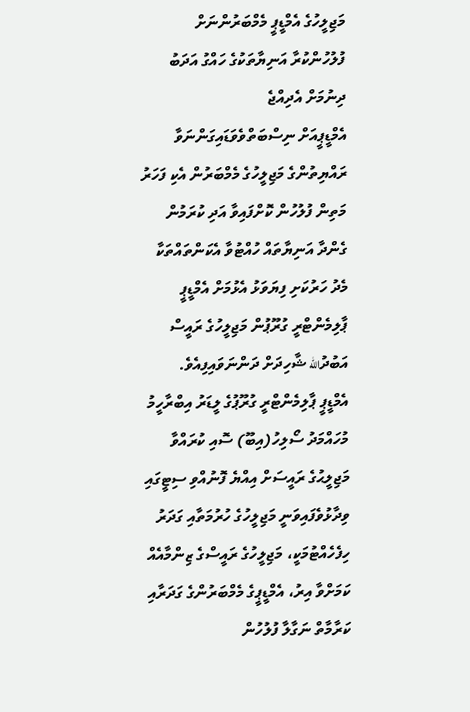މަޖިލީހުގެ އެމްޑީޕީ މެމްބަރުންނަށް ފުލުހުންކުރާ އަނިޔާތަކުގެ ހައްގު އަދަބު ދިނުމަށް އެދިއްޖެ
އެމްޑީޕީއަށް ނިސްބަތްވެވަޑައިގަންނަވާ ރައްޔިތުންގެ މަޖިލީހުގެ މެމްބަރުން އެކި ފަހަރު މަތިން ފުލުހުން ކޮށްފައިވާ އަދި ކުރަމުން ގެންދާ އަނިޔާތައް ހުއްޓުވާ އެކަންތައްތަކާ މެދު ހަރުކަށި ފިޔަވަޅު އެޅުމަށް އެމްޑީޕީ
ޕާލިމެންޓްރީ ގުރޫޕުން މަޖިލީހުގެ ރައީސް އަބުދުالله ޝާހިދަށް ދަންނަވައިފިއެވެ.
އެމްޑީޕީ ޕާލިމެންޓްރީ ގުރޫޕުގެ ލީޑަރު އިބްރާހީމު މުހައްމަދު ސޯލިހު(އިބޫ) ސޮއި ކުރައްވާ މަޖިލީޙުގެ ރައީސަށް އިއްޔެ ފޮނުއްވި ސިޓީގައި ވިދާޅުވެފައިވަނީ މަޖިލީހުގެ ހުރުމަތާއި ގަދަރު ހިފެހެއްޓުމަކީ، މަޖިލީހުގެ ރައީސްގެ ޒިންމާއެއް ކަމަށްވާ އިރު، އެމްޑީޕީގެ މެމްބަރުންގެ ގަދަރާއި ކަރާމާތް ނަގާލާ ފުލުހުން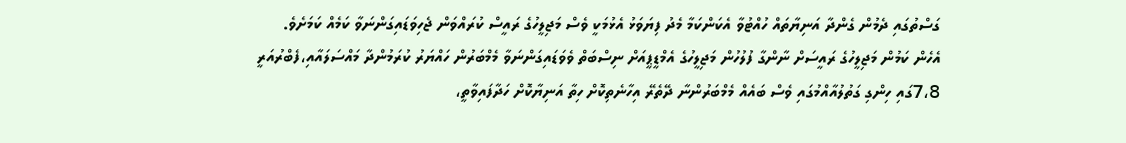ގަސްތުގައި ދެމުން ގެންދާ އަނިޔާތައް ހުއްޓުވާ އެކަންކަމާ މެދު ފިޔަވަޅު އެޅުމަކީ ވެސް މަޖިލީހުގެ ރައީސް ކުރައްވަން ޖެހިވަޑައިގަންނަވާ ކަމެއް ކަމަށެވެ.
އެހެން ކަމުން މަޖިލީހުގެ ރައީސަށް ނާންގާ ފުލުހުން މަޖިލީހުގެ އެމްޑީޕީއަށް ނިސްބަތް ވެވަޑައިގަންނަވާ މެމްބަރުން ހައްޔަރު ކުރަމުންދާ މައްސަލައާއި،ފެބްރުއަރީ 7،8ގައި ހިންގި ގަތުލުއާއްމުގައި ވެސް ބައެއް މެމްބަރުންނާ ދޭތެރޭ އިހާނެތިކޮށް ހިތާ އަނިޔާކޮށް ހަދާފައިވާތީ،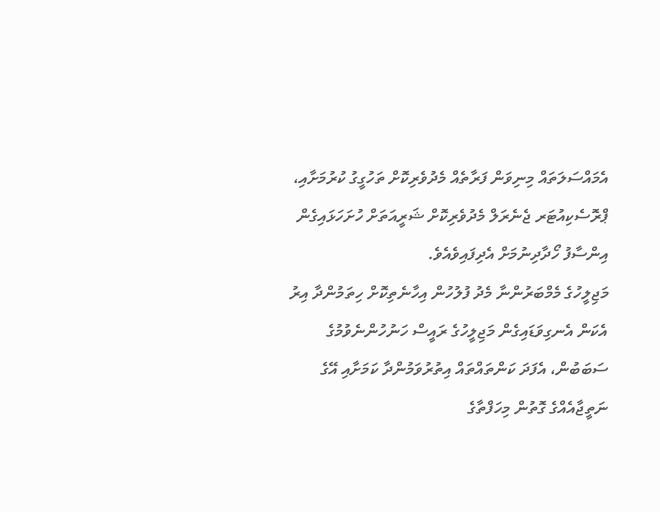އެމައްސަލަތައް މިނިވަން ފަރާތެއް މެދުވެރިކޮށް ތަހުގީގު ކުރުމަށާއި، ޕްރޮސެކިއުޓަރ ޖެނެރަލް މެދުވެރިކޮށް ޝަރީއަތަށް ހުށަހަޅައިގެން އިންސާފު ހޯދާދިނުމަށް އެދިފައިވެއެވެ.
މަޖިލީހުގެ މެމްބަރުންނާ މެދު ފުލުހުން އިހާނެތިކޮށް ހިތަމުންދާ އިރު އެކަން އެނގިވަޑައިގެން މަޖިލީހުގެ ރައީސް ހަނުހުންނެވުމުގެ ސަބަބުން، އެފަދަ ކަންތައްތައް އިތުރުވަމުންދާ ކަމަށާއި އޭގެ ނަތީޖާއެއްގެ ގޮތުން މިހަފްތާގެ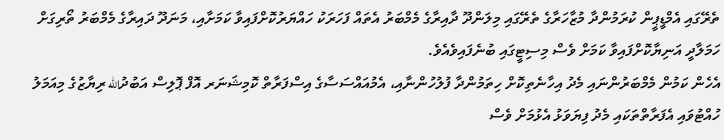ތެރޭގައި އެމްޑީޕީން ކުރަމުންދާ މުޒާހަރާގެ ތެރޭގައި މިލަންދޫ ދާއިރާގެ މެމްބަރު އެތައް ފަހަރަކު ހައްޔަރުކޮށްފައިވާ ކަމަށާއި، މަނަދޫ ދައިރާގެ މެމްބަރު ތޯރިގަށް ހަމަލާދީ އަނިޔާކޮށްފައިވާ ކަމަށް ވެސް މިސިޓީގައި ބުނެފައިވެއެވެ.
އެހެން ކަމުން މެމްބަރުންނައި މެދު އިހާނެތިކޮށް ހިތަމުންދާ ފުލުހުންނާއި، އެމުއައްސަސާގެ އިސްފަރާތް ކޮމިޝަނަރ އޮފް ޕޮލިސް އަބުދުالله ރިޔާޒުގެ މިއަމަލު ހުއްޓުވައި އެފަރާތްތަކައި މެދު ފިޔަވަޅު އެޅުމަށް ވެސް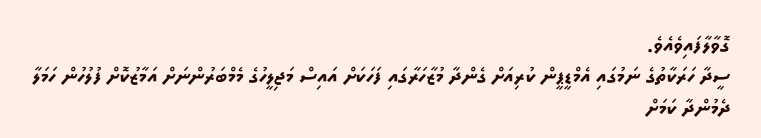ގޮވާލާފައިވެއެވެ.
ސީދާ ހަރަކާތުގެ ނަމުގައި އެމްޑީޕީން ކުރިއަށް ގެންދާ މުޒާހަރާގައި ފަހަކަށް އައިސް މަޖިލީހުގެ މެމްބަރުންނަށް އަމާޒުކޮށް ފުލުހުން ހަމަލާ ދެމުންދާ ކަމަށް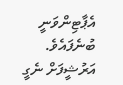އެޕާޓިންވަނީ ބުނެފައެވެ.
އަރުޝީފަށް ނެގީ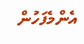އެންމެފަހުން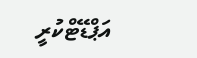އަޕްޑޭޓްކުރީ